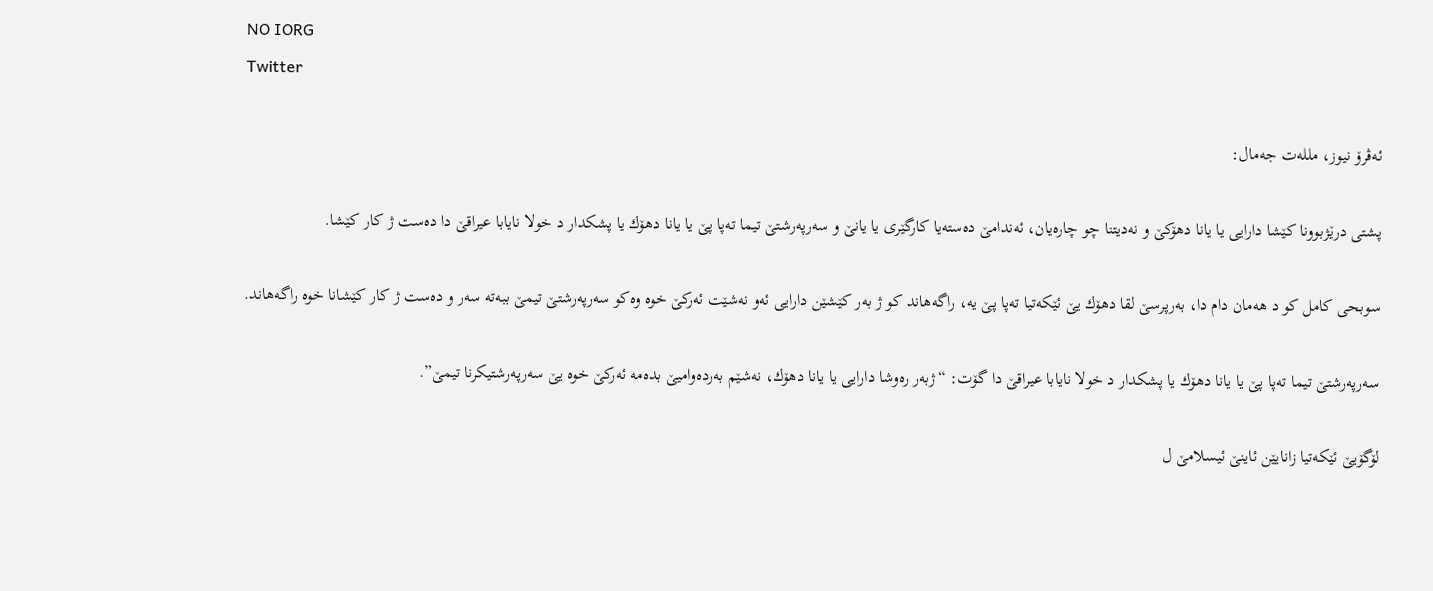NO IORG
Twitter

ئه‌ڤرۆ نيوز، ملله‌ت جه‌مال:

پشتى درێژبوونا كێشا دارايى يا يانا دهۆكێ و نه‌ديتنا چو چاره‌يان، ئه‌ندامێ ده‌سته‌يا كارگێرى يا يانێ و سه‌رپه‌رشتێ تيما ته‌پا پێ يا يانا دهۆك يا پشكدار د خولا نايابا عيراقێ دا ده‌ست ژ كار كێشا.

سوبحى كامل كو د هه‌مان دام دا، به‌رپرسێ لقا دهۆك يێ ئێكه‌تيا ته‌پا پێ يه‌، راگه‌هاند كو ژ به‌ر كێشێن دارايى ئه‌و نه‌شێت ئه‌ركێ خوه‌ وه‌كو سه‌رپه‌رشتێ تيمێ ببه‌ته‌ سه‌ر و ده‌ست ژ كار كێشانا خوه‌ راگه‌هاند.

سه‌رپه‌رشتێ تيما ته‌پا پێ يا يانا دهۆك يا پشكدار د خولا نايابا عيراقێ دا گۆت: “ژبه‌ر ره‌وشا دارایى يا يانا دهۆك، نه‌شێم به‌رده‌واميێ بده‌مه‌ ئه‌ركێ خوه‌ يێ سه‌رپه‌رشتيكرنا تیمێ”.

لۆگۆيێ ئێكه‌تيا زانايێن ئاينێ ئيسلامێ ل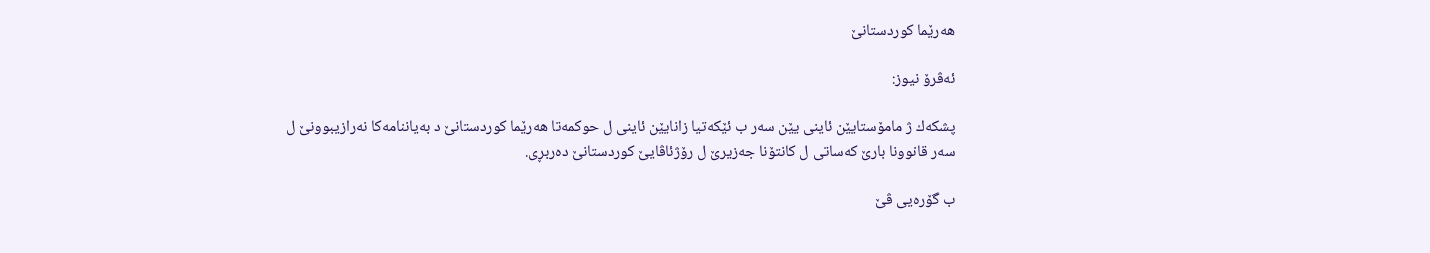هه‌رێما كوردستانێ

ئه‌ڤرۆ نيوز:

پشكه‌ك ژ مامۆستايێن ئاينى يێن سه‌ر ب ئێكه‌تيا زانايێن ئاينى ل حوكمه‌تا هه‌رێما كوردستانێ د به‌ياننامه‌كا نه‌رازيبوونێ ل سه‌ر قانوونا بارێ كه‌ساتى ل كانتۆنا جه‌زيرێ ل رۆژئاڤايێ كوردستانێ ده‌ربڕى.

ب گۆره‌يى ڤێ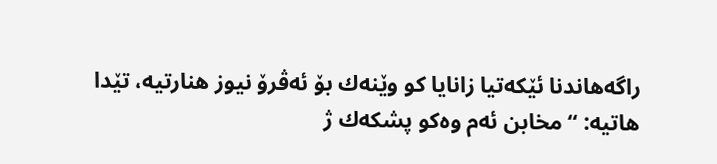راگه‌هاندنا ئێكه‌تيا زانايا كو وێنه‌ك بۆ ئه‌ڤرۆ نيوز هنارتيه‌، تێدا هاتيه‌: “مخابن ئه‌م وه‌كو پشكه‌ك ژ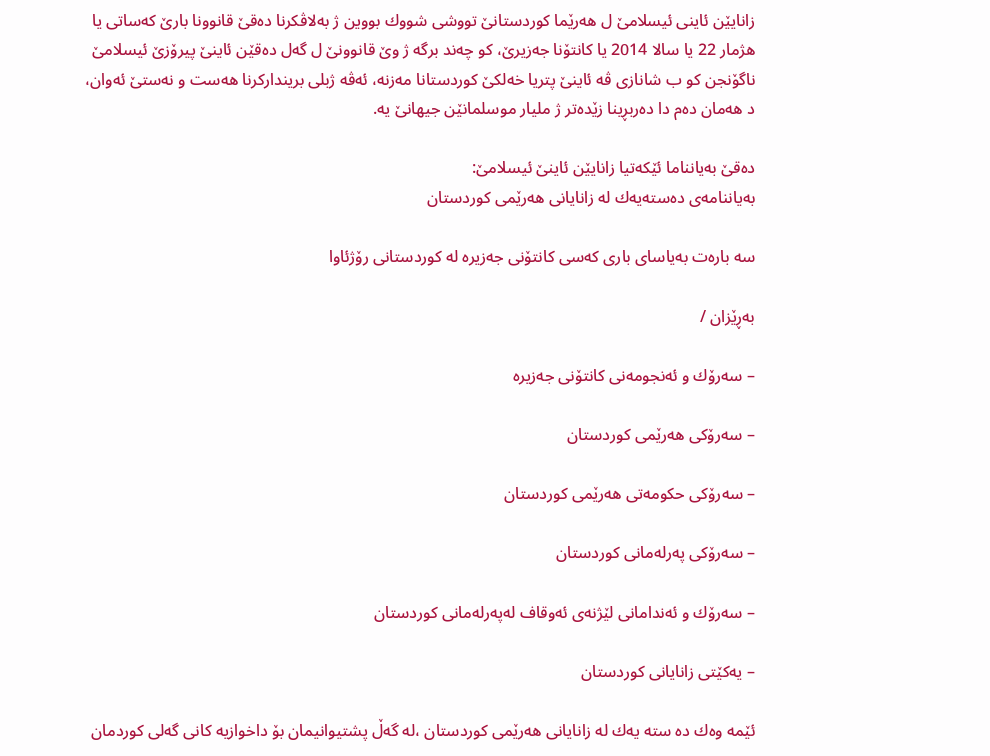زانايێن ئاينى ئيسلامێ ل هه‌رێما كوردستانێ تووشى شووك بووين ژ به‌لاڤكرنا ده‌قێ قانوونا بارێ كه‌ساتى يا هژمار 22 يا سالا 2014 يا كانتۆنا جه‌زيرێ، كو چه‌ند برگه‌ ژ وێ قانوونێ ل گه‌ل ده‌قێن ئاينێ پيرۆزێ ئيسلامێ ناگۆنجن كو ب شانازى ڤه‌ ئاينێ پتريا خه‌لكێ كوردستانا مه‌زنه‌، ئه‌ڤه‌ ژبلى برينداركرنا هه‌ست و نه‌ستێ ئه‌وان، د هه‌مان ده‌م دا ده‌ربڕينا زێده‌تر ژ مليار موسلمانێن جيهانێ يه‌.

ده‌قێ به‌يانناما ئێكه‌تيا زانايێن ئاينێ ئيسلامێ:
به‌یاننامه‌ی دەسته‌یه‌ك له‌ زانایانی هه‌رێمی كوردستان

سه‌ باره‌ت به‌یاسای باری كه‌سی كانتۆنی جه‌زیره‌ له‌ كوردستانی رۆژئاوا

به‌ڕێزان /

– سه‌رۆك و ئه‌نجومه‌نی كانتۆنی جه‌زیره‌

– سه‌رۆكی هه‌رێمی كوردستان

– سه‌رۆكی حكومه‌تی هه‌رێمی كوردستان

– سه‌رۆكی په‌رله‌مانی كوردستان

– سه‌رۆك و ئه‌ندامانی لێژنه‌ی ئه‌وقاف له‌په‌رله‌مانی كوردستان

– یه‌كێتی زانایانی كوردستان

ئێمه‌ وه‌ك ده‌ سته‌ یه‌ك له‌ زانایانی هه‌رێمی كوردستان ،له‌ گه‌ڵ پشتیوانیمان بۆ داخوازیه‌ كانی گه‌لی كوردمان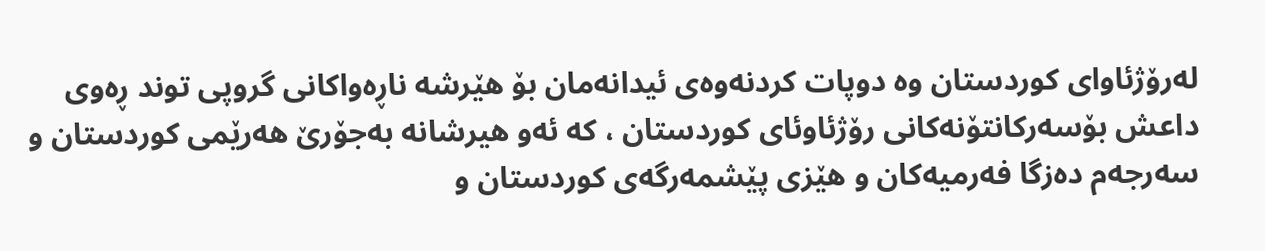له‌رۆژئاوای كوردستان وه‌ دوپات كردنه‌وه‌ی ئیدانه‌مان بۆ هێرشه‌ ناڕه‌واكانی گروپی توند ڕه‌وی داعش بۆسه‌ركانتۆنه‌كانی رۆژئاوئای كوردستان ، كه‌ ئه‌و هیرشانه‌ به‌جۆرێ هه‌رێمی كوردستان و سه‌رجه‌م ده‌زگا فه‌رمیه‌كان و هێزی پێشمه‌رگه‌ی كوردستان و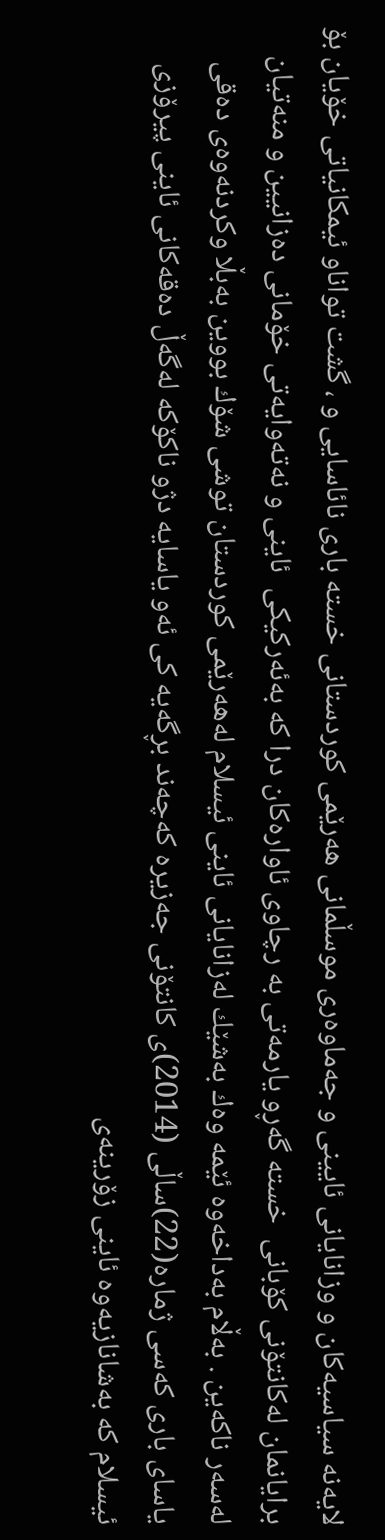لایه‌نه‌ سیاسیه‌كان و وزانایانی ئایینی و جه‌ماوه‌ری موسڵمانی هه‌رێمی كوردستانی خسته‌ باری نائاسایی و ، گشت تواناو ئیمكانیاتی خۆیان بۆ برایانمان له‌كانتۆنی كۆبانی  خسته‌ گه‌ڕو یارمه‌تی به‌ رچاوی ئاواره‌كان درا كه‌ به‌ئه‌ركیكی  ئاینی و نه‌ته‌وایه‌تی خۆمانی ده‌زانیین و منه‌تیان له‌سه‌ر ناكه‌ین . به‌ڵام به‌داخه‌وه‌ ئێمه‌ وه‌ك به‌شێك له‌زانایانی ئاینی ئیسلام له‌هه‌رێمی كوردستان توشی شۆك بووین به‌بڵا وكردنه‌وه‌ی ده‌قی یاسای باری كه‌سی ژماره‌(22)ساڵی (2014)ی كانتۆنی جه‌زیره‌ كه‌چه‌ند بڕگه‌یه‌ كی ئه‌و یاسایه‌ دژو ناكۆكه‌ له‌گه‌ڵ ده‌قه‌كانی ئاینی پیرۆزی ئیسلام كه‌ به‌شانازیه‌وه‌ ئاینی زۆرینه‌ی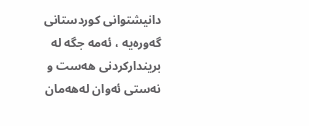دانیشتوانی كوردستانی گه‌وره‌یه‌ ، ئه‌مه‌ جگه‌ له‌ برینداركردنی هه‌ست و نه‌ستی ئه‌وان له‌هه‌مان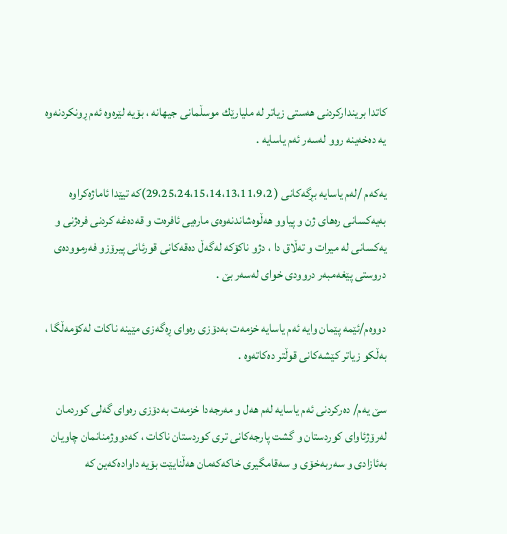كاتدا برینداركردنی هه‌ستی زیاتر له‌ ملیارێك موسڵمانی جیهانه‌ ، بۆیه‌ لێره‌وه‌ ئه‌م ڕونكردنه‌وه‌ یه‌ ده‌خه‌ینه‌ روو له‌سه‌ر ئه‌م یاسایه‌ .

یه‌كه‌م /له‌م یاسایه‌ بڕگه‌كانی ( 29،25،24،15،14،13،11،9،2)كه‌ تیێدا ئاماژه‌كراوه‌ به‌یه‌كسانی ره‌های ژن و پیاوو هه‌ڵوه‌شاندنه‌وه‌ی ماره‌یی ئافره‌ت و قه‌ده‌غه‌ كردنی فره‌ژنی و یه‌كسانی له‌ میرات و ته‌ڵاق دا ، دژو ناكۆكه‌ له‌گه‌ڵ ده‌قه‌كانی قورئانی پیرۆزو فه‌رمووده‌ی دروستی پێغه‌مبه‌ر دروودی خوای له‌سه‌ر بێ .

دووه‌م/ئێمه‌ پێمان وایه‌ ئه‌م یاسایه‌ خزمه‌ت به‌دۆزی ره‌وای ڕه‌گه‌زی مێینه‌ ناكات له‌كۆمه‌ڵگا ، به‌ڵكو زیاتر كێشه‌كانی قوڵتر ده‌كاته‌وه‌ .

سێ یه‌م/ ده‌ركردنی ئه‌م یاسایه‌ له‌م هه‌ل و مه‌رجه‌دا خزمه‌ت به‌دۆزی ره‌وای گه‌لی كوردمان له‌رۆژئاوای كوردستان و گشت پارجه‌كانی تری كوردستان ناكات ، كه‌دووژمنانمان چاویان به‌ئازادی و سه‌ربه‌خۆی و سه‌قامگیری خاكه‌كه‌مان هه‌ڵنایێت بۆیه‌ داواده‌كه‌ین كه‌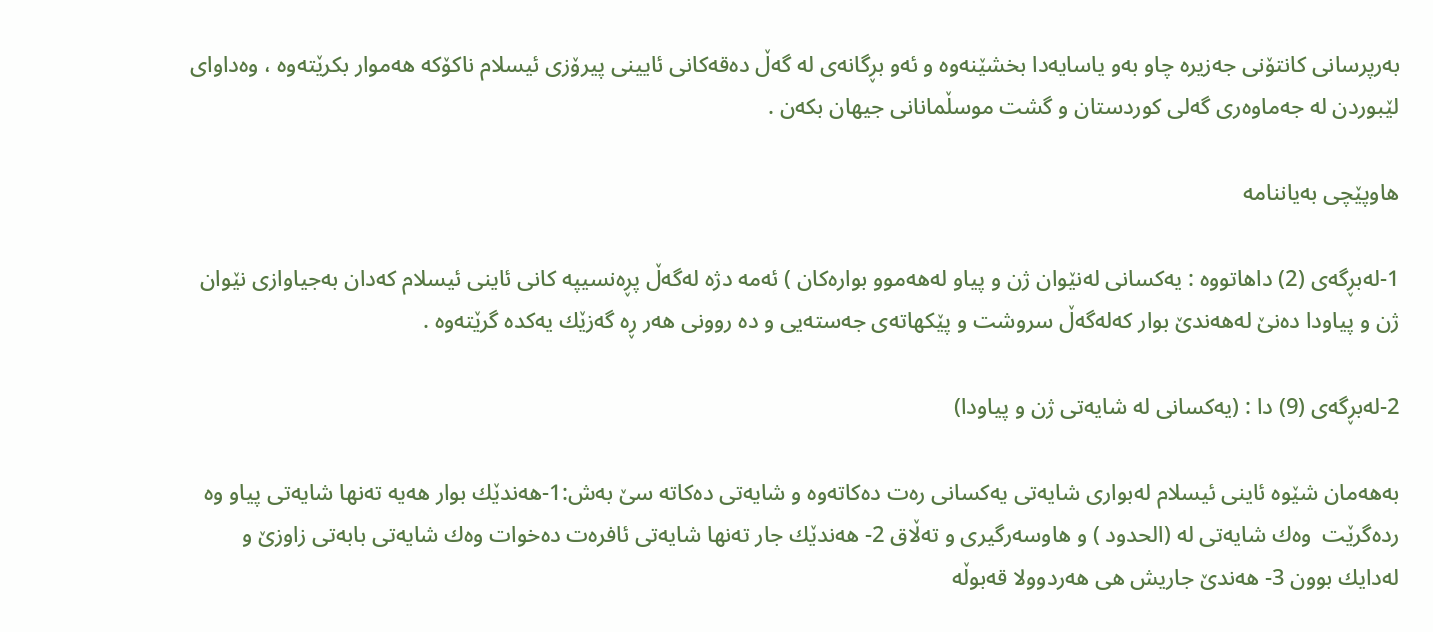به‌رپرسانی كانتۆنی جه‌زیره‌ چاو به‌و یاسایه‌دا بخشێنه‌وه‌ و ئه‌و بڕگانه‌ی له‌ گه‌ڵ ده‌قه‌كانی ئایینی پیرۆزی ئیسلام ناكۆكه‌ هه‌موار بكرێته‌وه‌ ، وه‌داوای لێبوردن له‌ جه‌ماوه‌ری گه‌لی كوردستان و گشت موسڵمانانی جیهان بكه‌ن .

هاوپێچی به‌یاننامه‌

1-له‌بڕگه‌ی (2) داهاتووه‌ : یه‌كسانی له‌نێوان ژن و پیاو له‌هه‌موو بواره‌كان ) ئه‌مه‌ دژه‌ له‌گه‌ڵ پڕه‌نسیپه‌ كانی ئاینی ئیسلام كه‌دان به‌جیاوازی نێوان ژن و پیاودا ده‌نێ له‌هه‌ندێ بوار كه‌له‌گه‌ڵ سروشت و پێكهاته‌ی جه‌سته‌یی و ده‌ روونی هه‌ر ڕه‌ گه‌زێك یه‌كده‌ گرێته‌وه‌ .

2-له‌بڕگه‌ی (9) دا : (یه‌كسانی له‌ شایه‌تی ژن و پیاودا)

به‌هه‌مان شێوه‌ ئاینی ئیسلام له‌بواری شایه‌تی یه‌كسانی ره‌ت ده‌كاته‌وه‌ و شایه‌تی ده‌كاته‌ سێ به‌ش:1-هه‌ندێك بوار هه‌یه‌ ته‌نها شایه‌تی پیاو وه‌ رده‌گرێت  وه‌ك شایه‌تی له‌ (الحدود ) و هاوسه‌رگیری و ته‌ڵاق 2- هه‌ندێك جار ته‌نها شایه‌تی ئافره‌ت ده‌خوات وه‌ك شایه‌تی بابه‌تی زاوزێ و له‌دایك بوون 3- هه‌ندێ جاریش هی هه‌ردوولا قه‌بوڵه‌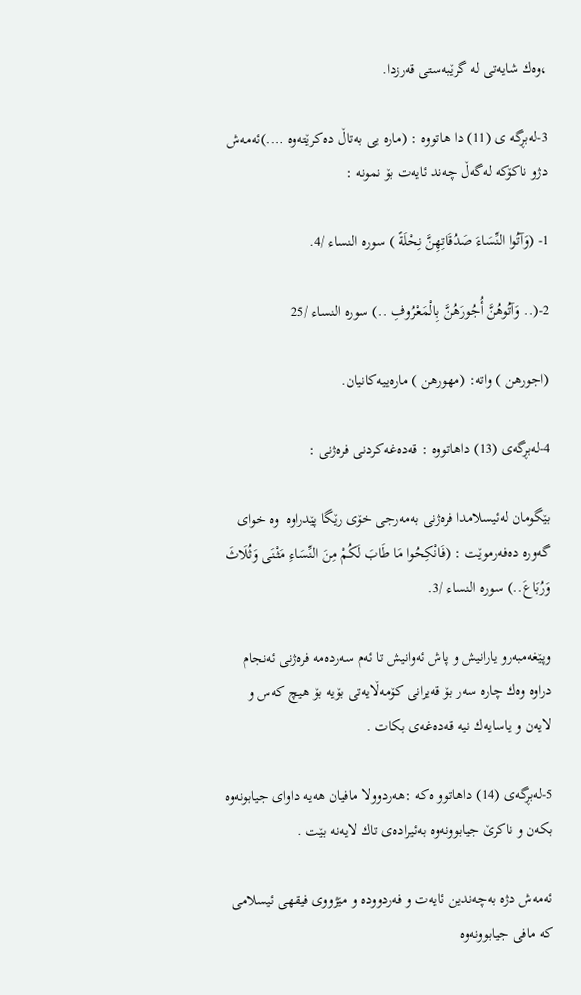،وه‌ك شایه‌تی له‌ گرێبه‌ستی قه‌رزدا.

3-له‌بڕگه‌ ی (11) دا هاتووه‌ : (ماره‌ یی به‌تاڵ ده‌كرێته‌وه‌ ….)ئه‌مه‌ش دژو ناكۆكه‌ له‌گه‌ڵ چه‌ند ئایه‌ت بۆ نمونه‌ :

1- (وَآتُوا النِّسَاءَ صَدُقَاتِهِنَّ نِحْلَةً ) سوره‌ النسا‌ء /4.

2-(.. وَآتُوهُنَّ أُجُورَهُنَّ بِالْمَعْرُوفِ ..) سوره‌ النسا‌ء /25

(اجورهن ) واته‌: (مهورهن ) ماره‌ییه‌كانیان.

4-له‌بڕگه‌ی (13) داهاتووه‌ : قه‌ده‌غه‌كردنی فره‌ژنی :

بێگومان له‌ئیسلامدا فره‌ژنی به‌مه‌رجی خۆی رێگا پێدراوه‌  وه‌ خوای گه‌وره‌ ده‌فه‌رموێت : (فَانْكِحُوا مَا طَابَ لَكُمْ مِنَ النِّسَاءِ مَثْنَى وَثُلَاثَ وَرُبَاعَ..) سوره‌ النسا‌ء /3.

وپێغه‌مبه‌رو یارانیش و پاش ئه‌وانیش تا ئه‌م سه‌رده‌مه‌ فره‌ژنی ئه‌نجام دراوه‌ وه‌ك چاره‌ سه‌ر بۆ قه‌یرانی كۆمه‌ڵایه‌تی بۆیه‌ بۆ هیچ كه‌س و لایه‌ن و یاسایه‌ك نیه‌ قه‌ده‌غه‌ی بكات .

5-له‌بڕگه‌ی (14) داهاتوو ه‌كه‌ :هه‌ردوولا مافیان هه‌یه‌ داوای جیابونه‌وه‌ بكه‌ن و ناكرێ جیابوونه‌وه‌ به‌ئیراده‌ی تاك لایه‌نه‌ بێت .

ئه‌مه‌ش دژه‌ به‌چه‌ندین ئایه‌ت و فه‌ردووده‌ و مێژووی فیقهی ئیسلامی كه‌ مافی جیابوونه‌وه‌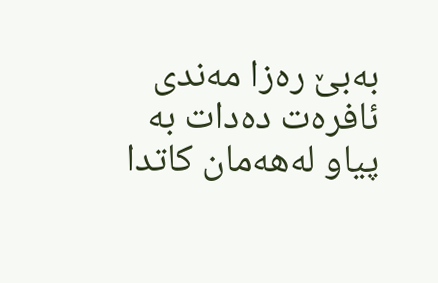به‌بێ ره‌زا مه‌ندی  ئافره‌ت ده‌دات به‌ پیاو له‌هه‌مان كاتدا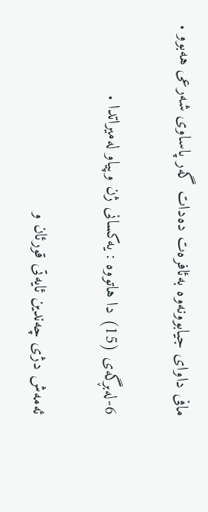مافی داوای جیابوونه‌وه‌ به‌ئافره‌ت ده‌دات گه‌ر پاساوی شه‌رعی هه‌بوو .

6-له‌بڕگه‌ی (15) دا هاتووه‌ : یه‌كسانی ژن وپیاو له‌میراتدا .

ئه‌مه‌ش دژی چه‌ندین ئایه‌تی قورئان و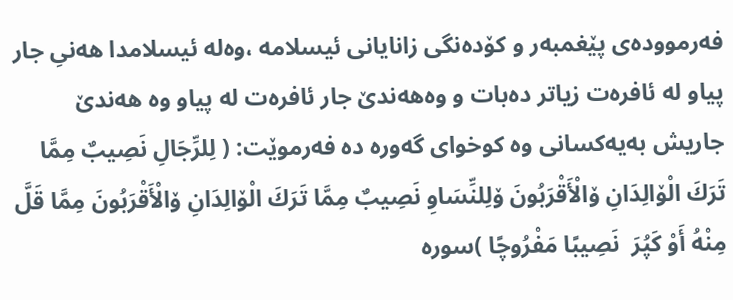فه‌رمووده‌ی پێغمبه‌ر و كۆده‌نگی زانایانی ئیسلامه‌ ،وه‌له‌ ئیسلامدا هه‌نیِ جار پیاو له‌ ئافره‌ت زیاتر ده‌بات و وه‌هه‌ندێ جار ئافره‌ت له‌ پیاو وه‌ هه‌ندێ جاریش به‌یه‌كسانی وه‌ كوخوای گه‌وره‌ ده‌ فه‌رموێت: ( لِلرِّجَالِ نَصِیبٌ مِمَّا تَرَكَ الْۆالِدَانِ ۆالْأَقْرَبُونَ ۆلِلنِّسَا‌وِ نَصِیبٌ مِمَّا تَرَكَ الْۆالِدَانِ ۆالْأَقْرَبُونَ مِمَّا قَلَّ مِنْهُ أَوْ كَپُرَ  نَصِیبًا مَفْرُوچًا )سوره‌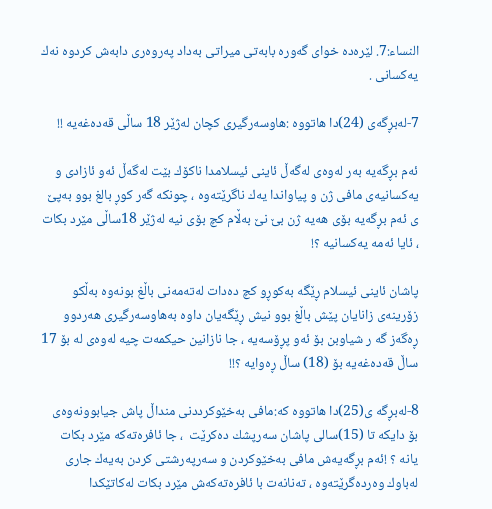النسا‌ء:7. لێره‌ده‌ خوای گه‌وره‌ بابه‌تی میراتی به‌داد په‌روه‌ری دابه‌ش كردوه‌ نه‌ك یه‌كسانی .

7-له‌بڕگه‌ی (24)دا هاتووه‌ :هاوسه‌رگیری كچان له‌ژێر 18 ساڵی قه‌ده‌غه‌یه‌ !!

ئه‌م بڕگه‌یه‌ به‌ر له‌وه‌ی له‌گه‌ڵ ئاینی ئیسلامدا ناكۆك بێت له‌گه‌ڵ ئه‌و ئازادی و یه‌كسانیه‌ی مافی ژن و پیاواندا یه‌ك ناگرێته‌وه‌ ، چونكه‌ گه‌ر كوڕ بالغ بوو به‌پێ ی ئه‌م بڕگه‌یه‌ بۆی هه‌یه‌ ژن بێ نێ به‌ڵام كچ بۆی نیه‌ له‌ژێر 18ساڵی مێرد بكات ، ئایا ئه‌مه‌ یه‌كسانیه‌ ؟!

پاشان ئاینی ئیسلام ڕێگه‌ به‌كوڕو كچ ده‌دات له‌ته‌مه‌نی باڵغ بونه‌وه‌ به‌ڵكو زۆرینه‌ی زانایان پێش باڵغ بوو نیش ڕێگه‌یان داوه‌ به‌هاوسه‌رگیری هه‌ردوو ڕه‌گه‌ز گه‌ ر شیاوبن بۆ ئه‌و پڕۆسه‌یه‌ ، جا نازانین حیكمه‌ت چیه‌ له‌وه‌ی له‌ بۆ 17 ساڵ قه‌ده‌غه‌یه‌ بۆ (18) ساڵ ڕه‌وایه‌ ؟!!

8-له‌بڕگه‌ ی(25)دا هاتووه‌ كه‌:مافی به‌خێوكرددنی منداڵ پاش جیابوونه‌وه‌ی بۆ دایكه‌ تا (15)سالی پاشان سه‌رپشك ده‌كرێت  ، جا ئافره‌ته‌كه‌ مێرد بكات یانه‌ ؟ !ئه‌م بڕگه‌یه‌ش مافی به‌خێوكردن و سه‌رپه‌رشتی كردن به‌یه‌ك جاری له‌باوك وه‌رده‌گرێته‌وه‌ ، ته‌نانه‌ت با ئافره‌ته‌كه‌ش مێرد بكات له‌كاتێكدا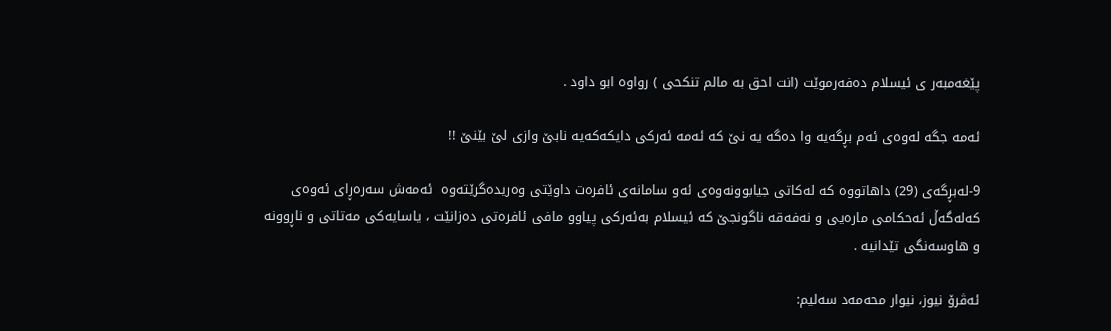پێغه‌مبه‌ر ی ئیسلام ده‌فه‌رموێت (انت احق به مالم تنكحی ) رواوه ابو داود .

ئه‌مه‌ جگه‌ له‌وه‌ی ئه‌م بڕگه‌یه‌ وا ده‌گه‌ یه‌ نێ كه‌ ئه‌مه‌ ئه‌ركی دایكه‌كه‌یه‌ نابێ وازی لێ بێنێ !!

9-له‌بڕگه‌ی (29) داهاتووه‌ كه‌ له‌كاتی جیابوونه‌وه‌ی ئه‌و سامانه‌ی ئافره‌ت داوێتی وه‌ریده‌گرێته‌وه‌  ئه‌مه‌ش سه‌ره‌ڕای ئه‌وه‌ی كه‌له‌گه‌ڵ ئه‌حكامی ماره‌یی و نه‌فه‌قه‌ ناگونجێ كه‌ ئیسلام به‌ئه‌ركی پیاوو مافی ئافره‌تی ده‌زانێت ، یاسایه‌كی مه‌تاتی و ناڕوونه‌ و هاوسه‌نگی تێدانیه‌ .

ئه‌ڤرۆ نيوز، نيوار محه‌مه‌د سه‌ليم: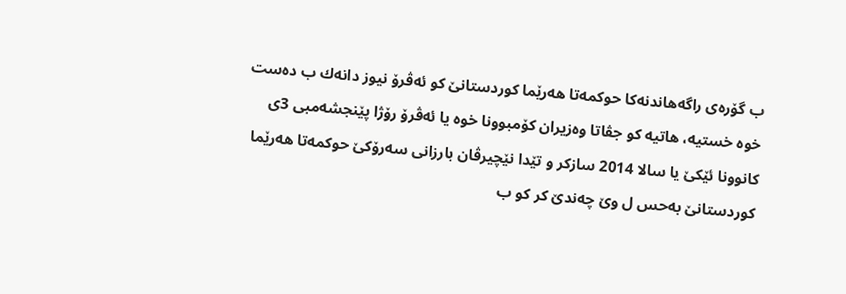ب گۆره‌ى راگه‌هاندنه‌كا حوكمه‌تا هه‌رێما كوردستانێ كو ئه‌ڤرۆ نيوز دانه‌ك ب ده‌ست خوه‌ خستيه‌، هاتيه‌ كو جڤاتا وه‌زيران كۆمبوونا خوه‌ يا ئه‌ڤرۆ رۆژا پێنجشه‌مبى 3ى كانوونا ئێكێ يا سالا 2014 سازكر و تێدا نێچيرڤان بارزانى سه‌رۆكێ حوكمه‌تا هه‌رێما كوردستانێ به‌حس ل وێ چه‌ندێ كر كو ب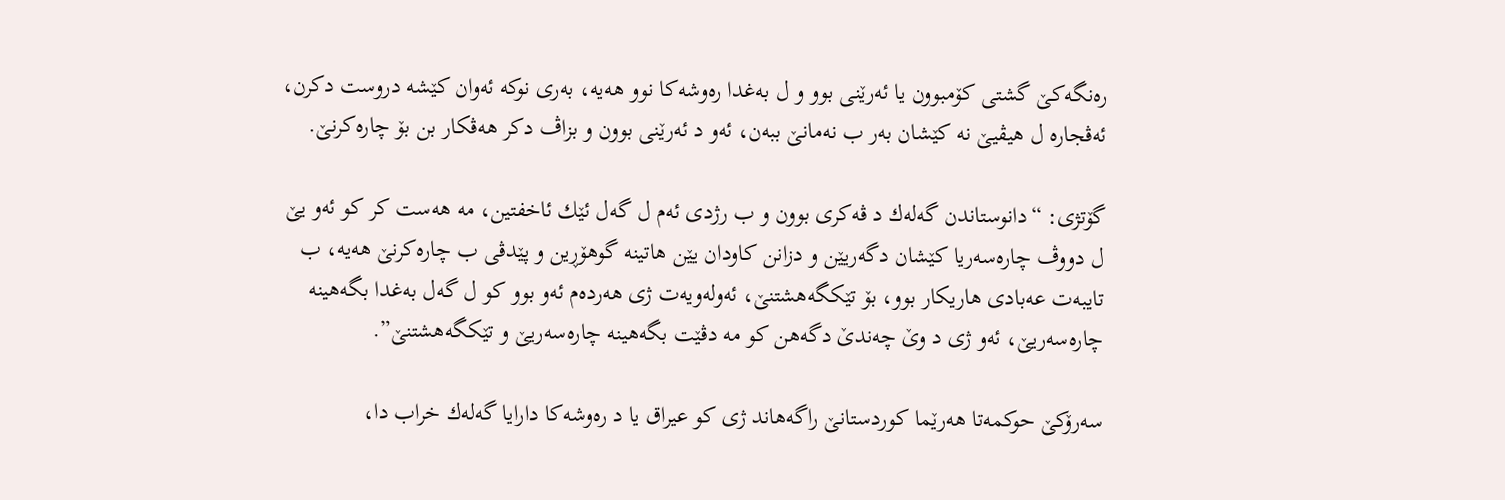ره‌نگه‌كێ گشتى كۆمبوون يا ئه‌رێنى بوو و ل به‌غدا ره‌وشه‌كا نوو هه‌يه‌، به‌رى نوكه‌ ئه‌وان كێشه‌ دروست دكرن، ئه‌ڤجاره‌ ل هيڤيێ نه‌ كێشان به‌ر ب نه‌مانێ ببه‌ن، ئه‌و د ئه‌رێنى بوون و بزاڤ دكر هه‌ڤكار بن بۆ چاره‌كرنێ.

گۆتژى: “دانوستاندن گه‌له‌ك د ڤه‌كرى بوون و ب رژدى ئه‌م ل گه‌ل ئێك ئاخفتين، مه‌ هه‌ست كر كو ئه‌و يێ ل دووڤ چاره‌سه‌ريا كێشان دگه‌ريێن و دزانن كاودان يێن هاتينه‌ گوهۆڕين و پێدڤى ب چاره‌كرنێ هه‌يه‌، ب تايبه‌ت عه‌بادى هاريكار بوو، بۆ تێكگه‌هشتنێ، ئه‌وله‌ويه‌ت ژى هه‌رده‌م ئه‌و بوو كو ل گه‌ل به‌غدا بگه‌هينه‌ چاره‌سه‌ريێ، ئه‌و ژى د وێ چه‌ندێ دگه‌هن كو مه‌ دڤێت بگه‌هينه‌ چاره‌سه‌ريێ و تێكگه‌هشتنێ”.

سه‌رۆكێ حوكمه‌تا هه‌رێما كوردستانێ راگه‌هاند ژى كو عيراق يا د ره‌وشه‌كا دارايا گه‌له‌ك خراب دا،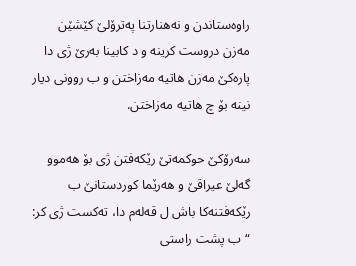راوه‌ستاندن و نه‌هنارتنا په‌ترۆلێ كێشێن مه‌زن دروست كرينه‌ و د كابينا به‌رێ ژى دا پاره‌كێ مه‌زن هاتيه‌ مه‌زاختن و ب روونى ديار نينه‌ بۆ چ هاتيه‌ مه‌زاختن.

سه‌رۆكێ حوكمه‌تێ رێكه‌فتن ژى بۆ هه‌موو گه‌لێ عيراقێ و هه‌رێما كوردستانێ ب رێكه‌فتنه‌كا باش ل قه‌له‌م دا، ته‌كست ژى كر: “ب پشت راستى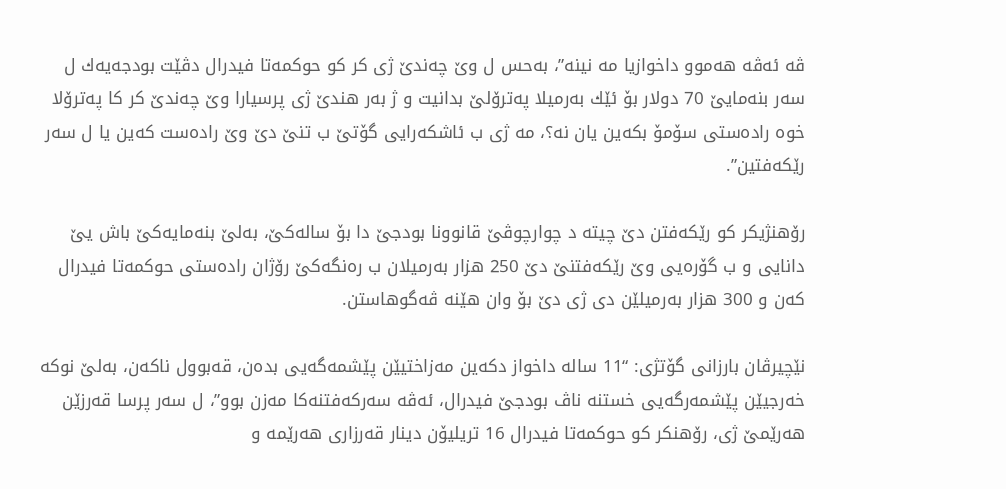ڤه‌ ئه‌ڤه‌ هه‌موو داخوازيا مه‌ نينه‌”، به‌حس ل وێ چه‌ندێ ژى كر كو حوكمه‌تا فيدرال دڤێت بودجه‌يه‌ك ل سه‌ر بنه‌مايێ 70 دولار بۆ ئێك به‌رميلا په‌ترۆلێ بدانيت و ژ به‌ر هندێ ژى پرسيارا وێ چه‌ندێ كر كا په‌ترۆلا خوه‌ راده‌ستى سۆمۆ بكه‌ين يان نه‌؟، مه‌ ژى ب ئاشكه‌رايى گۆتێ ب تنێ دێ وێ راده‌ست كه‌ين يا ل سه‌ر رێكه‌فتين”.

رۆهنژيكر كو رێكه‌فتن دێ چيته‌ د چوارچوڤێ قانوونا بودجێ دا بۆ ساله‌كێ، به‌لێ بنه‌مايه‌كێ باش يێ دانايى و ب گۆره‌يى وێ رێكه‌فتنێ دێ 250 هزار به‌رميلان ب ره‌نگه‌كێ رۆژان راده‌ستى حوكمه‌تا فيدرال كه‌ن و 300 هزار به‌رميلێن دى ژى دێ بۆ وان هێنه‌ ڤه‌گوهاستن.

نێچيرڤان بارزانى گۆتژى: “11 ساله‌ داخواز دكه‌ين مه‌زاختيێن پێشمه‌گه‌يى بده‌ن، قه‌بوول ناكه‌ن، به‌لێ نوكه‌ خه‌رجيێن پێشمه‌رگه‌يى خستنه‌ ناڤ بودجێ فيدرال، ئه‌ڤه‌ سه‌ركه‌فتنه‌كا مه‌زن بوو”، ل سه‌ر پرسا قه‌رزێن هه‌رێمێ ژى، رۆهنكر كو حوكمه‌تا فيدرال 16 تريليۆن دينار قه‌رزارى هه‌رێمه‌ و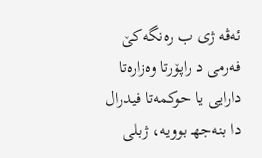ئه‌ڤه‌ ژى ب ره‌نگه‌كێ فه‌رمى د راپۆرتا وه‌زاره‌تا دارايى يا حوكمه‌تا فيدرال دا بنه‌جهـ بوويه‌، ژبلى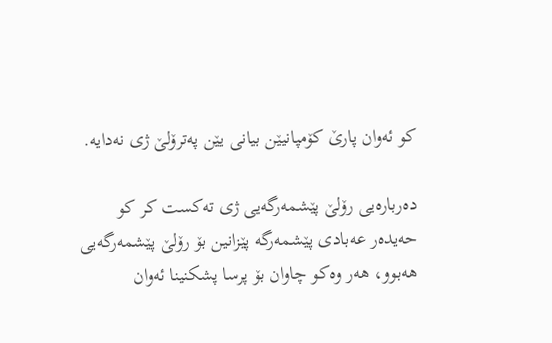كو ئه‌وان پارێ كۆمپانيێن بيانى يێن په‌ترۆلێ ژى نه‌دايه‌.

ده‌رباره‌يى رۆلێ پێشمه‌رگه‌يى ژى ته‌كست كر كو حه‌يده‌ر عه‌بادى پێشمه‌رگه‌ پێزانين بۆ رۆلێ پێشمه‌رگه‌يى هه‌بوو، هه‌ر وه‌كو چاوان بۆ پرسا پشكنينا ئه‌وان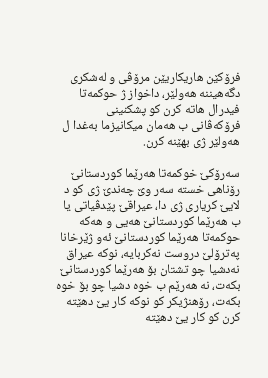فرۆكێن هاريكاريێن مرۆڤى و له‌شكرى دگه‌هيننه‌ هه‌ولێر، داخواز ژ حوكمه‌تا فيدرال هاته‌ كرن كو پشكنينى فرۆكه‌ڤانى ب هه‌مان ميكانيزما به‌غدا ل هه‌ولێر ژى بهێنه‌ كرن.

سه‌رۆكێ خوكمه‌تا هه‌رێما كوردستانێ رۆناهى خسته‌ سه‌ر وێ چه‌ندێ ژى كو د لايێ كريارى ژى دا، عيراقێ پێدڤياتى يا ب هه‌رێما كوردستانێ هه‌يى و هه‌كه‌ حوكمه‌تا هه‌رێما كوردستانێ ئه‌و ژێرخانا په‌ترۆلێ دروست نه‌كربايه‌، نوكه‌ عيراق نه‌دشيا چو تشتان بۆ هه‌رێما كوردستانێ بكه‌ت، نه‌ هه‌رێم ب خوه‌ دشيا چو بۆ خوه‌ بكه‌ت، رۆهنژيكر كو نوكه‌ كار يێ دهێته‌ كرن كو كار يێ دهێته‌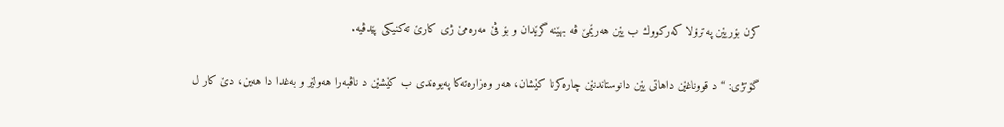كرن بۆريێن په‌ترۆلا كه‌ركووك ب يێن هه‌رێمێ ڤه‌ بهێنه‌ گرێدان و بۆ ڤێ مه‌ره‌مێ ژى كارێ ته‌كنيكى پێدڤيه‌.

گۆتژى: “د قووناغێن داهاتى يێن دانوستاندنێن چاره‌كرنا كێشان، هه‌ر وه‌زاره‌ته‌كا په‌يوه‌ندى ب كێشێن د ناڤبه‌را هه‌ولێر و به‌غدا دا هه‌ين، دێ كار ل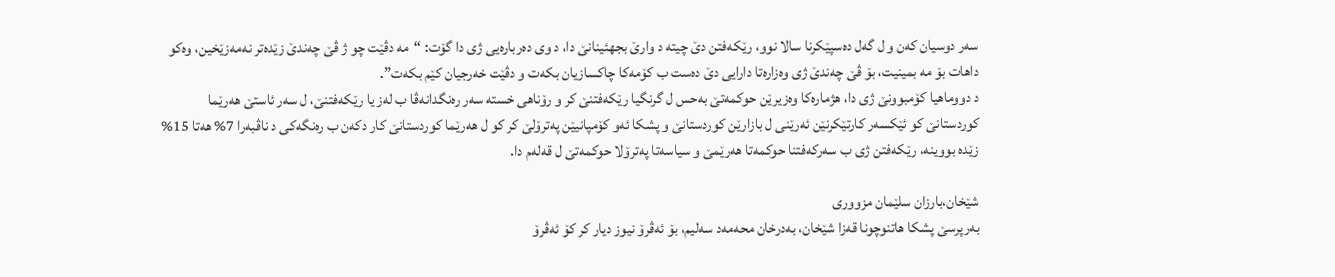سه‌ر دوسيان كه‌ن و ل گه‌ل ده‌سپێكرنا سالا نوو، رێكه‌فتن دێ چيته‌ د وارێ بجهئينانێ دا، د وى ده‌رباره‌يى ژى دا گۆت: “مه‌ دڤێت چو ژ ڤێ چه‌ندێ زێده‌تر نه‌مه‌زێخين، وه‌كو داهات بۆ مه‌ بمينيت، بۆ ڤێ چه‌ندێ ژى وه‌زاره‌تا دارايى دێ ده‌ست ب كۆمه‌كا چاكسازيان بكه‌ت و دڤێت خه‌رجيان كێم بكه‌ت”.
د دووماهيا كۆمبوونێ ژى دا، هژماره‌كا وه‌زيرێن حوكمه‌تێ به‌حس ل گرنگيا رێكه‌فتنێ كر و رۆناهى خسته‌ سه‌ر ره‌نگدانه‌ڤا ب له‌ز يا رێكه‌فتنێ، ل سه‌ر ئاستێ هه‌رێما كوردستانێ كو ئێكسه‌ر كارتێكرنێن ئه‌رێنى ل بازارێن كوردستانێ و پشكا ئه‌و كۆمپانيێن په‌ترۆلێ كر كو ل هه‌رێما كوردستانێ كار دكه‌ن ب ره‌نگه‌كى د ناڤبه‌را 7% هه‌تا 15% زێده‌ بووينه‌، رێكه‌فتن ژى ب سه‌ركه‌فتنا حوكمه‌تا هه‌رێمێ و سياسه‌تا په‌ترۆلا حوكمه‌تێ ل قه‌له‌م دا.

شێخان،بارزان سلێمان مزووری
بەرپرسێ پشکا ھاتنوچونا قەزا شێخان، بەدرخان محەمەد سەلیم، بۆ ئەڤرۆ نیوز دیار کر کۆ ئەڤرۆ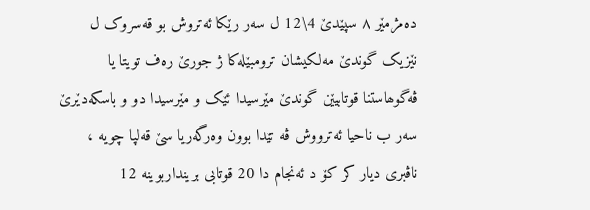دەمژمێر ٨ سپێدێ 4\12 ل سەر رێکا ئەتروش بو قەسروک ل نێزیک گوندێ مەلکیشان ترومبێلەکا ژ جورێ رەف تویتا یا ڤەگوھاستنا قوتابیێن گوندێ مێرسیدا ئێک و مێرسیدا دو و باسکەدێرێ سەر ب ناحیا ئەترووش ڤە تێدا بوون وەرگەریا سێ قەلپا چویە ،
ناڤبری دیار کر کۆ د ئەنجام دا 20 قوتابی برینداربوینە 12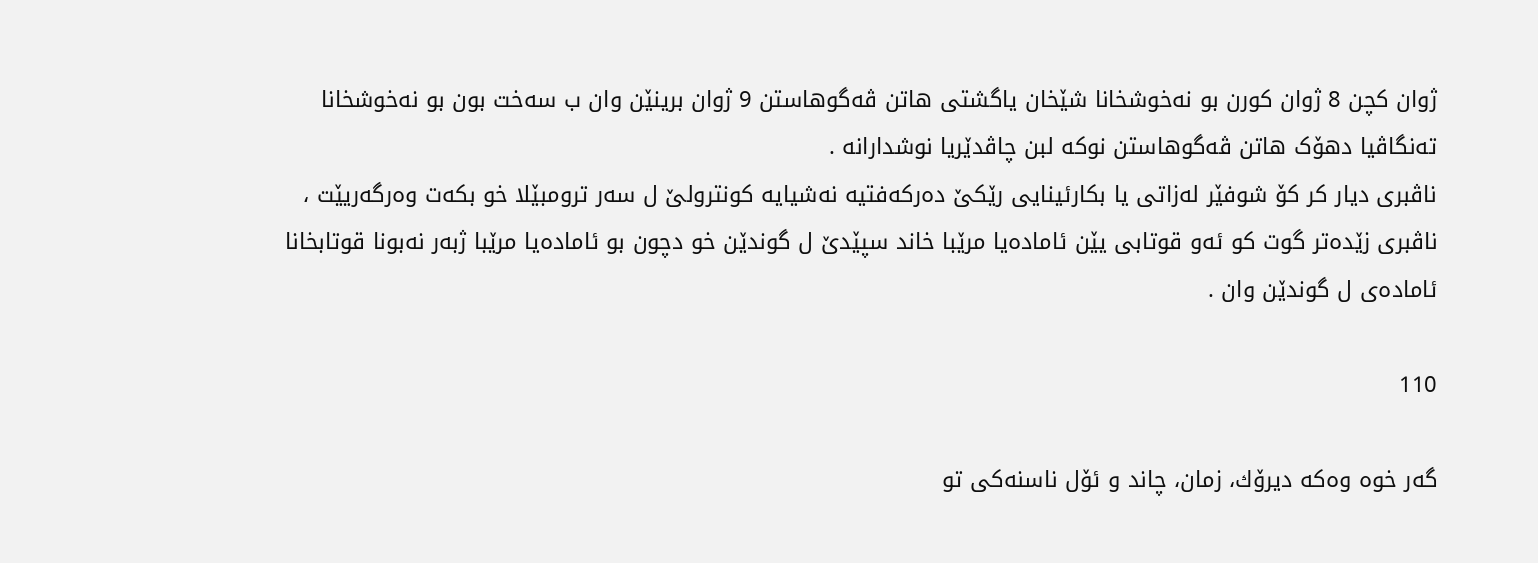ژوان کچن 8 ژوان کورن بو نەخوشخانا شێخان یاگشتی ھاتن ڤەگوھاستن 9 ژوان برینێن وان ب سەخت بون بو نەخوشخانا تەنگاڤیا دھۆک ھاتن ڤەگوھاستن نوکە لبن چاڤدێریا نوشدارانە .
ناڤبری دیار کر کۆ شوفێر لەزاتی یا بکارئینایی رێکێ دەرکەفتیە نەشیایە کونترولێ ل سەر ترومبێلا خو بکەت وەرگەریێت ،
ناڤبری زێدەتر گوت کو ئەو قوتابی یێن ئامادەیا مرێبا خاند سپێدێ ل گوندێن خو دچون بو ئامادەیا مرێبا ژبەر نەبونا قوتابخانا ئامادەی ل گوندێن وان .

110

گه‌ر خوه‌ وه‌كه‌ دیرۆك، زمان، چاند و ئۆل ناسنه‌كی تو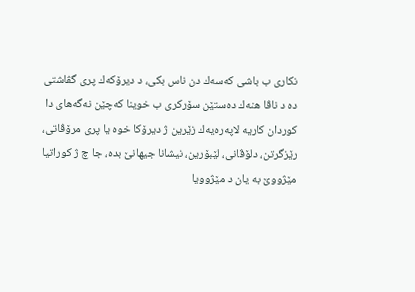نكاری ب باشی كه‌سه‌ك دن ناس بكی، د دیرۆكه‌ك پری گڤاشتی ده‌ د ناڤا هنه‌ك ده‌ستێن سۆركری ب خوینا كه‌چێن نه‌گه‌های دا كوردان كاریه‌ لاپه‌ره‌یه‌ك زێرین ژ دیرۆكا خوه‌ یا پری مرۆڤاتی، رێزگرتن، دلۆڤانی، لێبۆرین، نیشانا جیهانێ بده‌، جا چ ژ كوراتیا مێژووێ به‌ یان د مێژوویا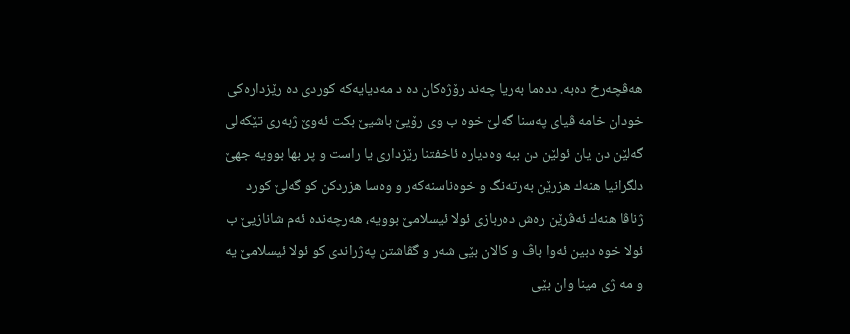هه‌ڤچه‌رخ ده‌به‌. دده‌ما به‌ریا چه‌ند رۆژه‌كان ده‌ د مه‌دیایه‌كه‌ كوردی ده‌ رێزداره‌كی خودان خامه‌ ڤیای په‌سنا گه‌لێ خوه‌ ب وی رۆیێ باشیێ بكت ئه‌وێ ژبه‌ری تێكه‌لی گه‌لێن دن یان ئولێن دن ببه‌ وه‌دیاره‌ ئاخفتنا رێزداری یا راست و پر بها بوویه‌ جهێ دلگرانیا هنه‌ك هزرێن به‌رته‌نگ و خوه‌ناسنه‌كه‌ر و وه‌سا هزردكن كو گه‌لێ كورد ژناڤا هنه‌ك ئه‌ڤرێن ره‌ش ده‌ربازی ئولا ئیسلامێ بوویه‌، هه‌رچه‌نده‌ ئه‌م شانازیێ ب ئولا خوه‌ دبین ئه‌وا باڤ و كالان بێی شه‌ر و گڤاشتن په‌ژراندی كو ئولا ئیسلامێ یه‌ و مه‌ ژی مینا وان بێی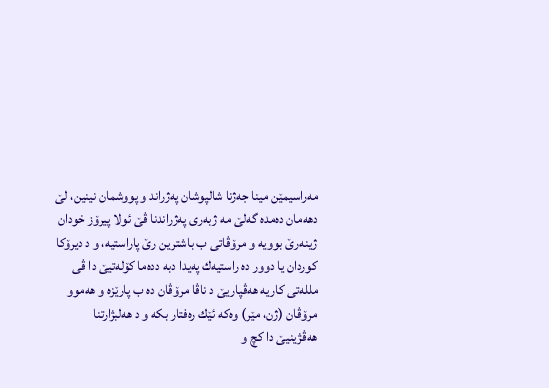مه‌راسیمێن مینا جه‌ژنا شالپوشان په‌ژراند و پووشمان نینین، لێ دهه‌مان ده‌مده‌ گه‌لێ مه‌ ژبه‌ری په‌ژراندنا ڤێ ئولا پیرۆز خودان ژینه‌رێ بوویه‌ و مرۆڤاتی ب باشترین رێ پاراستیه‌، و د دیرۆكا كوردان یا دوور ده‌ راستیه‌ك په‌یدا دبه‌ دده‌ما كۆله‌تیێ دا ڤی ملله‌تی كاریه‌ هه‌ڤپاریێ د ناڤا مرۆڤان ده‌ ب پارێزه‌ و هه‌موو مرۆڤان (ژن، مێر) وه‌كه‌ ئێك ره‌فتار بكه‌ و د هه‌لبژارتنا هه‌ڤژینیێ دا كچ و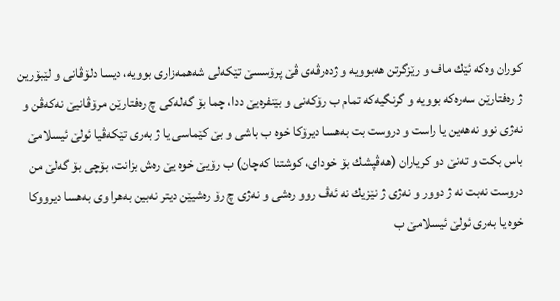كوران وه‌كه‌ ئێك ماف و رێزگرتن هه‌بوویه‌ و ژده‌رڤه‌ی ڤێ پرۆسسێ تێكه‌لی شه‌همه‌زاری بوویه‌، دیسا دلۆڤانی و لێبۆرین ژ ره‌فتارێن سه‌ره‌كه‌ بوویه‌ و گرنگیه‌كه‌ تمام ب رۆكه‌نی و بێنفره‌یێ ددا، چما بۆ گه‌له‌كی چ ره‌فتارێن مرۆڤانیێ نه‌كه‌ڤن و نه‌ژی نوو نه‌هه‌ین یا راست و دروست بت به‌هسا دیرۆكا خوه‌ ب باشی و بێ كێماسی یا ژ به‌ری تێكه‌ڤیا ئولێ ئیسلامێ باس بكت و ته‌نێ دو كریاران (هه‌ڤپشك بۆ خودای، كوشتنا كه‌چان) ب رۆیێ خوه‌ یێ ره‌ش بزانت، بۆچی بۆ گه‌لێ من دروست نه‌بت نه‌ ژ دوور و نه‌ژی ژ نێزیك نه‌ ئه‌ڤ روو ره‌شی و نه‌ژی چ رۆ ره‌شیێن دیتر نه‌بین به‌هرا وی به‌هسا دیرووكا خوه‌ یا به‌ری ئولێ ئیسلامێ ب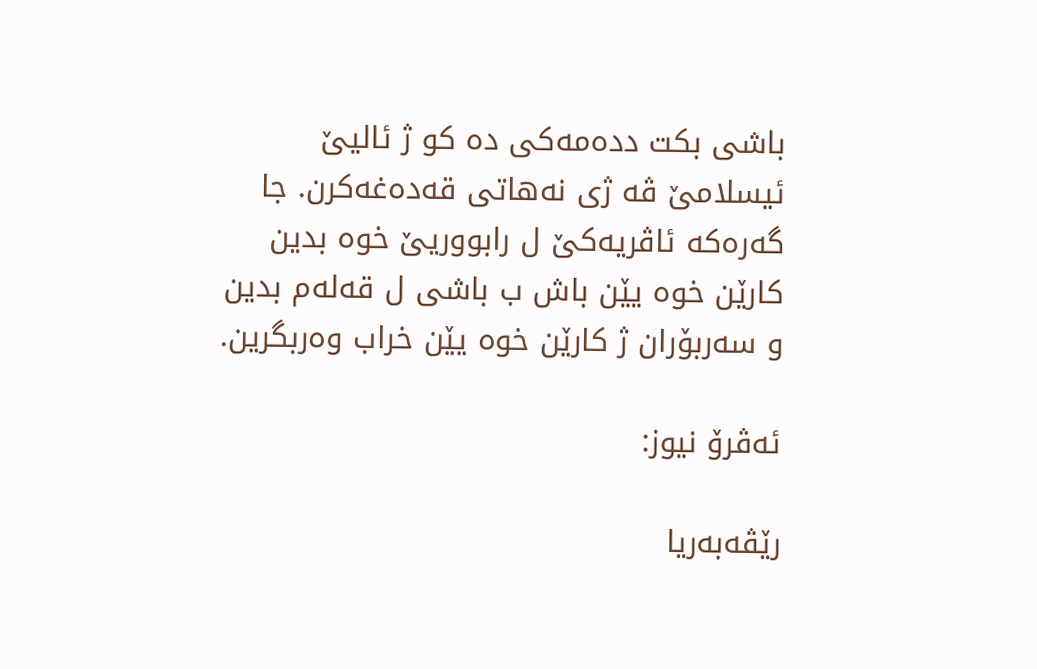باشی بكت دده‌مه‌كی ده‌ كو ژ ئالیێ ئیسلامێ ڤه‌ ژی نه‌هاتی قه‌ده‌غه‌كرن. جا گه‌ره‌كه‌ ئاڤریه‌كێ ل رابووریێ خوه‌ بدین كارێن خوه‌ یێن باش ب باشی ل قه‌له‌م بدین و سه‌ربۆران ژ كارێن خوه‌ یێن خراب وه‌ربگرین.

ئه‌ڤرۆ نيوز:

رێڤه‌به‌ريا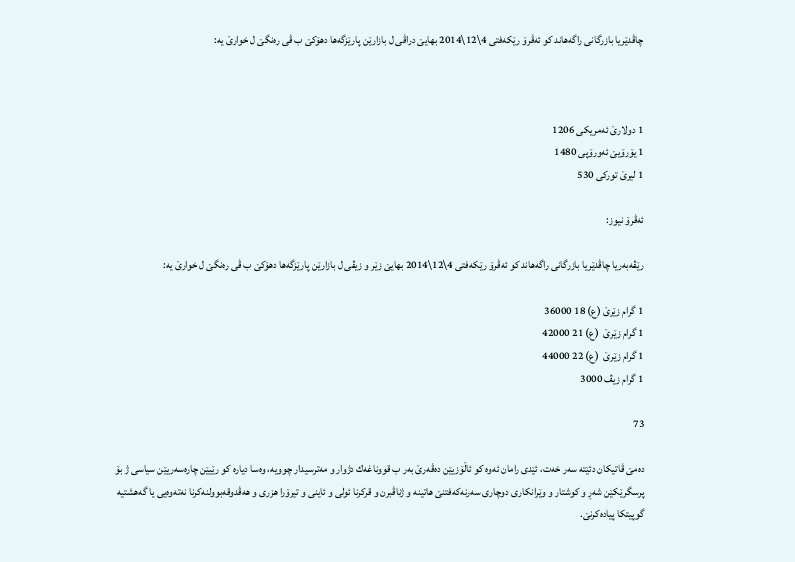چاڤدێريا بازرگانى راگه‌هاند كو ئه‌ڤرۆ رێكه‌فتى 4\12\2014 بهايێ دراڤى ل بازارێن پارێزگه‌ها دهۆكێ ب ڤى ره‌نگێ ل خوارێ يه‌:



1 دولارێ ئه‌مريكى 1206
1 يۆرۆيێ ئه‌ورۆپى 1480
1 ليرێ توركى 530

ئه‌ڤرۆ نيوز:

رێڤه‌به‌ريا چاڤدێريا بازرگانى راگه‌هاند كو ئه‌ڤرۆ رێكه‌فتى 4\12\2014 بهايێ زێر و زيڤى ل بازارێن پارێزگه‌ها دهۆكێ ب ڤى ره‌نگێ ل خوارێ يه‌:

1 گرام زێرێ (ع) 18 36000
1 گرام زێرێ  (ع) 21 42000
1 گرام زێرێ  (ع) 22 44000
1 گرام زيڤ 3000

73

ده‌مێ ڤاتیكان دئێته‌ سه‌ر خه‌ت، ئێدی رامان ئه‌وه‌ كو ئاڵۆزیێن ده‌ڤه‌رێ به‌ر ب قووناغه‌ك دژوار و مه‌ترسیدار چوویه‌، وه‌سا دیاره‌ كو رێیێن چاره‌سه‌ریێن سیاسی ژ بۆ پرسگرێكێن شه‌ڕ و كوشتار و وێرانكاری دوچاری سه‌رنه‌كه‌فتنێ هاتینه‌ و ژناڤبرن و قركرنا ئولی و ئاینی و تیرۆرا هزری و هه‌ڤدوقه‌بوولنه‌كرنا نه‌ته‌وه‌یی یا گه‌هشتیه‌ گوپیتكا پیاده‌كرنێ.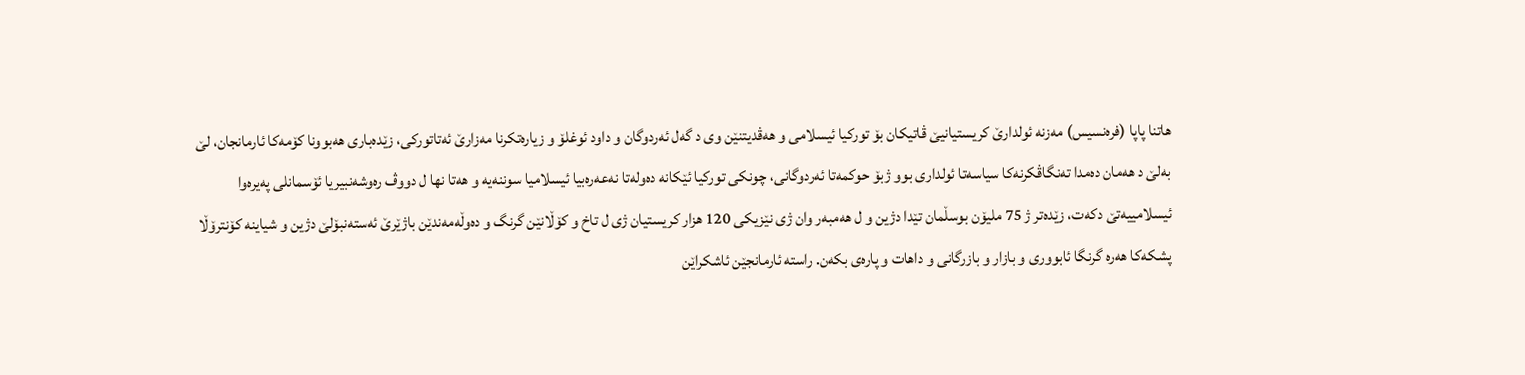هاتنا پاپا (فره‌نسیس) مه‌زنه‌ ئولدارێ كریستیانیێ ڤاتیكان بۆ توركیا ئیسلامی و هه‌ڤدیتنێن وی د گه‌ل ئه‌ردوگان و داود ئوغلۆ و زیاره‌تكرنا مه‌زارێ ئه‌تاتوركی، زێده‌باری هه‌بوونا كۆمه‌كا ئارمانجان، لێ به‌لێ د هه‌مان ده‌مدا ته‌نگاڤكرنه‌كا سیاسه‌تا ئولداری بوو ژبۆ حوكمه‌تا ئه‌ردوگانی، چونكی توركیا ئێكانه‌ ده‌وله‌تا نه‌عه‌ره‌بیا ئیسلامیا سوننه‌یه‌ و هه‌تا نها ل دووڤ ره‌وشه‌نبیریا ئۆسمانلی په‌یره‌وا ئیسلامییه‌تێ دكه‌ت، زێده‌تر ژ 75 ملیۆن بوسڵمان تێدا دژین و ل هه‌مبه‌ر وان ژی نێزیكی 120 هزار كریستیان ژی ل تاخ و كۆڵانێن گرنگ و ده‌وڵه‌مه‌ندێن باژێرێ ئه‌سته‌نبۆلێ دژین و شیاینه‌ كۆنترۆڵا پشكه‌كا هه‌ره‌ گرنگا ئابووری و بازار و بازرگانی و داهات و پاره‌ی بكه‌ن. راسته‌ ئارمانجێن ئاشكراێن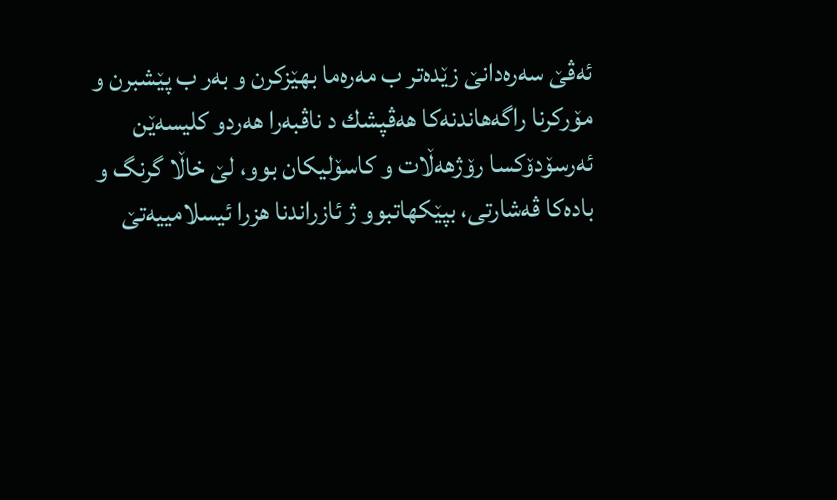ئه‌ڤێ سه‌ره‌دانێ زێده‌تر ب مه‌ره‌ما بهێزكرن و به‌ر ب پێشبرن و مۆركرنا راگه‌هاندنه‌كا هه‌ڤپشك د ناڤبه‌را هه‌ردو كلیسه‌ێن ئه‌رسۆدۆكسا رۆژهه‌ڵات و كاسۆلیكان بوو، لێ خاڵا گرنگ و باده‌كا ڤه‌شارتی، بپێكهاتبوو ژ ئازراندنا هزرا ئیسلامییه‌تێ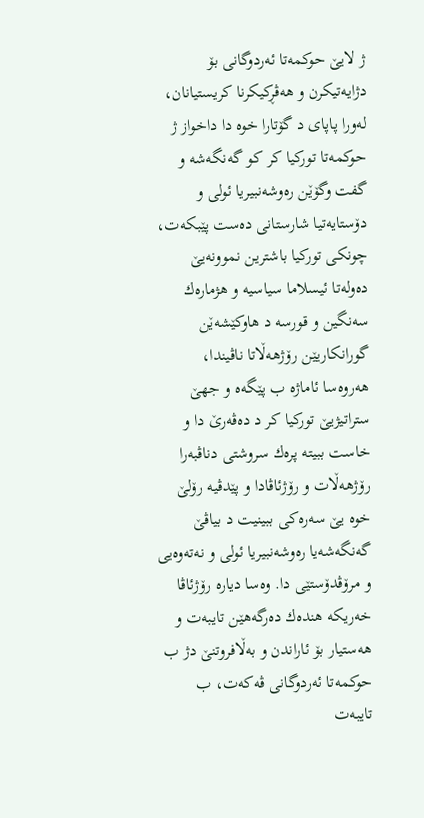ژ لایێ حوكمه‌تا ئه‌ردوگانی بۆ دژایه‌تیكرن و هه‌ڤڕكیكرنا كریستیانان، له‌ورا پاپای د گۆتارا خوه‌ دا داخواز ژ حوكمه‌تا توركیا كر كو گه‌نگه‌شه‌ و گفت وگۆێن ره‌وشه‌نبیریا ئولی و دۆستایه‌تیا شارستانی ده‌ست پێبكه‌ت، چونكی توركیا باشترین نموونه‌یێ ده‌وله‌تا ئیسلاما سیاسیه‌ و هژماره‌ك سه‌نگین و قورسه‌ د هاوكێشه‌ێن گورانكاریێن رۆژهه‌ڵاتا ناڤیندا، هه‌روه‌سا ئاماژه‌ ب پێگه‌ه و جهێ ستراتیژیێ توركیا كر د ده‌ڤه‌رێ دا و خاست ببیته‌ پره‌ك سروشتی دناڤبه‌را رۆژهه‌ڵات و رۆژئاڤادا و پێدڤیه‌ رۆلێ خوه‌ یێ سه‌ره‌كی ببینیت د بیاڤێ گه‌نگه‌شه‌یا ره‌وشه‌نبیریا ئولی و نه‌ته‌وه‌یی و مرۆڤدۆستێی دا. وه‌سا دیاره‌ رۆژئاڤا خه‌ریكه‌ هنده‌ك ده‌رگه‌هێن تایبه‌ت و هه‌ستیار بۆ ئاراندن و به‌ڵافروتنێ دژ ب حوكمه‌تا ئه‌ردوگانی ڤه‌كه‌ت، ب تایبه‌ت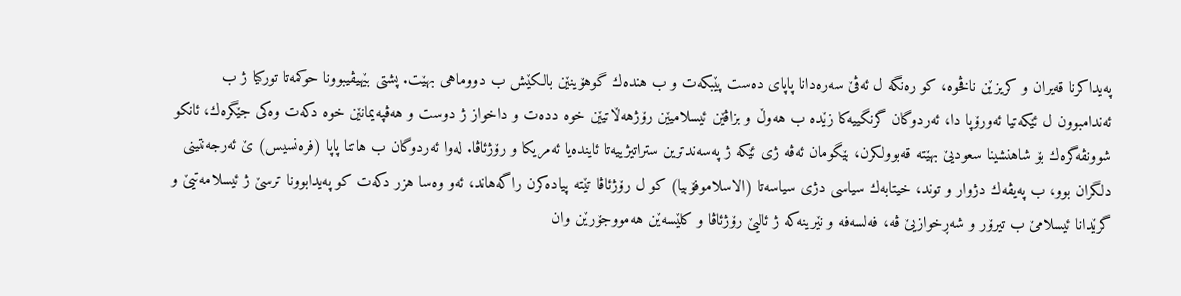په‌یداكرنا قه‌یران و كریزێن ناڤخوه‌، كو ره‌نگه‌ ل ئه‌ڤێ سه‌ره‌دانا پاپای ده‌ست پێبكه‌ت و ب هنده‌ك گوهۆینێن بالكێش ب دووماهی بهێت. پشتی بێهیڤیبوونا حوكمه‌تا توركیا ژ ب ئه‌ندامبوون ل ئێكه‌تیا ئه‌ورۆپا دا، ئه‌ردوگان گرنگییه‌كا زێده‌ ب هه‌وڵ و بزاڤێن ئیسلامیێن رۆژهه‌ڵاتیێن خوه‌ دده‌ت و داخواز ژ دوست و هه‌ڤپه‌یمانێن خوه‌ دكه‌ت وه‌كی جێگره‌ك، ئانكو شوونڤه‌گره‌ك بۆ شاهنشینا سعودیێ بهێته‌ قه‌بوولكرن، بێگومان ئه‌ڤه‌ ژی ئێكه‌ ژ په‌سه‌ندترین ستراتیژییه‌تا ئاینده‌یا ئه‌مریكا و رۆژئاڤا. له‌وا ئه‌ردوگان ب هاتنا پاپا (فره‌نسیس) ێ ئه‌رجه‌نتینی دلگران بوو، ب په‌یڤه‌ك دژوار و توند، خیتابه‌ك سیاسی دژی سیاسه‌تا (الاسلاموفۆبیا) كو ل رۆژئاڤا تێته‌ پیاده‌كرن راگه‌هاند، ئه‌و وه‌سا هزر دكه‌ت كو په‌یدابوونا ترسێ ژ ئیسلامه‌تیێ و گرێدانا ئیسلامێ ب تیرۆر و شه‌ڕخوازیێ ڤه‌، فه‌لسه‌فه‌ و نێرینه‌كه‌ ژ ئالیێ رۆژئاڤا و كلێسه‌ێن هه‌مووجۆرێن وان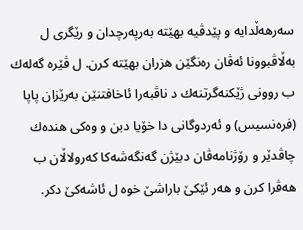سه‌رهه‌ڵدایه‌ و پێدڤیه‌ بهێته‌ به‌رپه‌رچدان و رێگری ل به‌ڵاڤبوونا ئه‌ڤان ره‌نگێن هزران بهێته‌ كرن. ل ڤێره‌ گه‌له‌ك ب روونی ژێكنه‌گرتنه‌ك د ناڤبه‌را ئاخافتنێن به‌رێزان پاپا (فره‌نسیس) و ئه‌ردوگانی دا خۆیا دبن و وه‌كی هنده‌ك چاڤدێر و رۆژنامه‌ڤان دبێژن گه‌نگه‌شه‌كا كه‌رولاڵان ب هه‌ڤرا كرن و هه‌ر ئێكێ باراشێ خوه‌ ل ئاشه‌كێ دكر.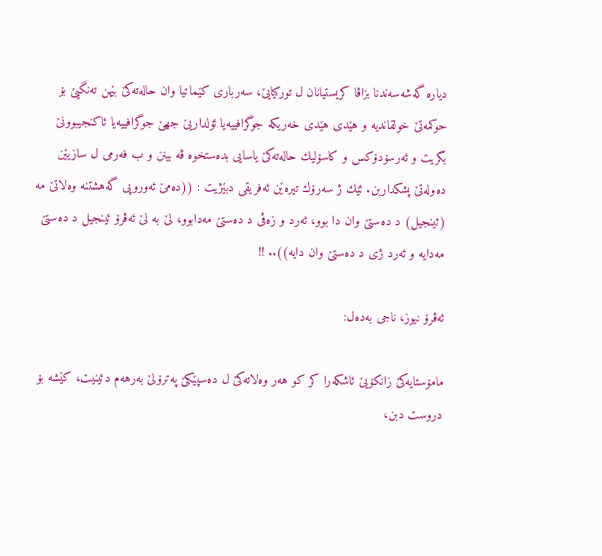دیاره‌ گه‌شه‌سه‌ندنا بزاڤا كریستیانان ل توركیایێ، سه‌رباری كێماتیا وان حاله‌ته‌كێ بێهن ته‌نگیێ بۆ حوكمه‌تێ خولقاندیه‌ و هێدی هێدی خه‌ریكه‌ جوگرافییه‌یا ئۆلداریێ جهێ جوگرافییه‌یا ئاكنجیبوونێ بگریت و ئه‌رسۆدۆكس و كاسۆلیك حاله‌ته‌كێ یاسایی بده‌ستخوه‌ ڤه‌ بینن و ب فه‌رمی ل سازیێن ده‌وله‌تێ پشكداربن. ئێك ژ سه‌رۆك تیره‌ێن ئه‌فریقی دبێژیت : ((ده‌مێ ئه‌وروپی گه‌هشتنه‌ وه‌لاتێ مه‌ (ئینجیل) د ده‌ستێ وان دا بوو، ئه‌رد و زه‌ڤی د ده‌ستێ مه‌دابوو، لێ به‌ لێ ئه‌ڤرۆ ئینجیل د ده‌ستێ مه‌دایه‌ و ئه‌رد ژی د ده‌ستێ وان دایه‌)).. !!

ئه‌ڤرۆ نيوز، ناجی به‌ده‌ل:

مامۆستايه‌كێ زانكۆيێ ئاشكه‌را كر كو هه‌ر وه‌لاته‌كێ ل ده‌سپێكێ په‌ترۆلێ به‌رهه‌م دئينيت، كێشه‌ بۆ دروست دبن،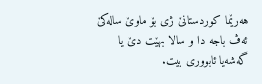هه‌رێما كوردستانێ ژى بۆ ماوێ ساله‌كێ ئه‌ڤ باجه‌ دا و سالا بهێت دێ يا گه‌شه‌يا ئابوورى بيت.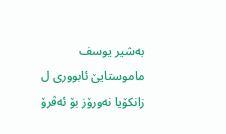به‌شیر یوسف ماموستایێ ئابووری ل زانكۆیا نه‌ورۆز بۆ ئه‌ڤرۆ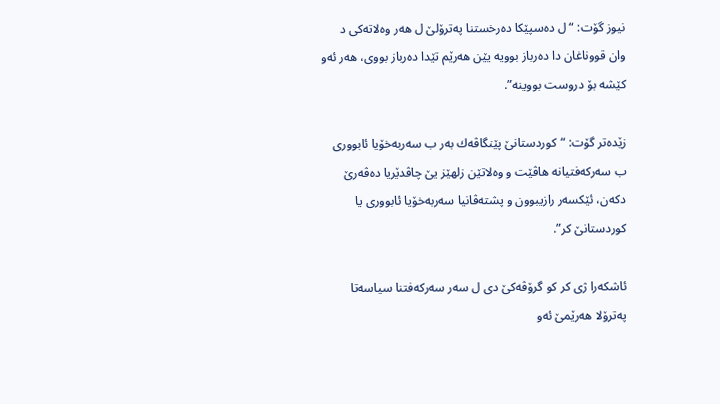نیوز گۆت: “ل ده‌سپێكا ده‌رخستنا په‌ترۆلێ ل هه‌ر وه‌لاته‌كى د وان قووناغان دا ده‌رباز بوويه‌ يێن هه‌رێم تێدا ده‌رباز بووى، هه‌ر ئه‌و كێشه‌ بۆ دروست بووينه‌”.

زێده‌تر گۆت: “كوردستانێ پێنگاڤه‌ك به‌ر ب سه‌ربه‌خۆيا ئابوورى ب سه‌ركه‌فتيانه‌ هاڤێت و وه‌لاتێن زلهێز يێ چاڤدێريا ده‌ڤه‌رێ دكه‌ن، ئێكسه‌ر رازيبوون و پشته‌ڤانيا سه‌ربه‌خۆيا ئابوورى يا كوردستانێ كر”.

ئاشكه‌را ژى كر كو گرۆڤه‌كێ دى ل سه‌ر سه‌ركه‌فتنا سياسه‌تا په‌ترۆلا هه‌رێمێ ئه‌و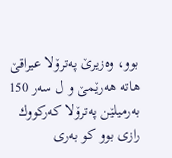بوو، وه‌زيرێ په‌ترۆلا عيراقێ هاته‌ هه‌رێمێ و ل سه‌ر 150 به‌رميلێن په‌ترۆلا كه‌ركووك رازى بوو كو به‌رى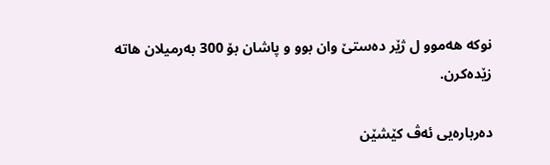نوكه‌ هه‌موو ل ژێر ده‌ستێ وان بوو و پاشان بۆ 300 به‌رميلان هاته‌ زێده‌كرن.

ده‌رباره‌يى ئه‌ڤ كێشێن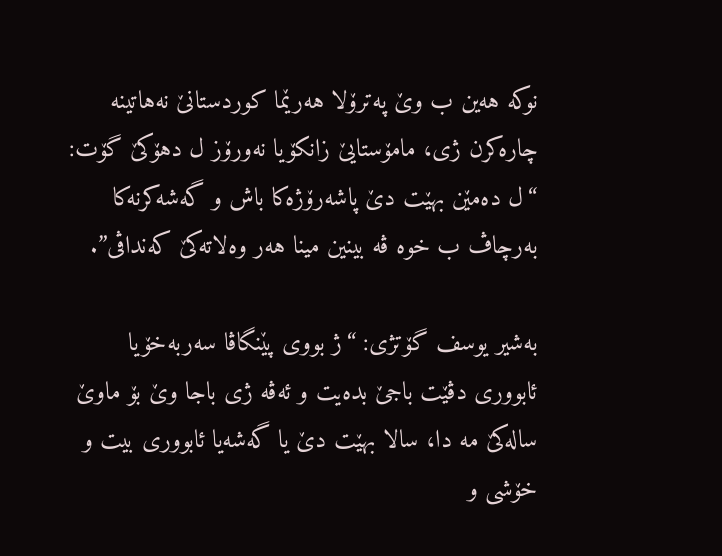نوكه‌ هه‌ين ب وێ په‌ترۆلا هه‌رێما كوردستانێ نه‌هاتينه‌ چاره‌كرن ژى، مامۆستايێ زانكۆيا نه‌ورۆز ل دهۆكێ گۆت: “ل ده‌مێن بهێت دێ پاشه‌رۆژه‌كا باش و گه‌شه‌كرنه‌كا به‌رچاڤ ب خوه‌ ڤه‌ بينين مينا هه‌ر وه‌لاته‌كێ كه‌نداڤى”.

به‌شير يوسف گۆتژى: “ژ بووى پێنگاڤا سه‌ربه‌خۆيا ئابوورى دڤێت باجێ بده‌يت و ئه‌ڤه‌ ژى باجا وێ بۆ ماوێ ساله‌كێ مه‌ دا، سالا بهێت دێ يا گه‌شه‌يا ئابوورى بيت و خۆشى و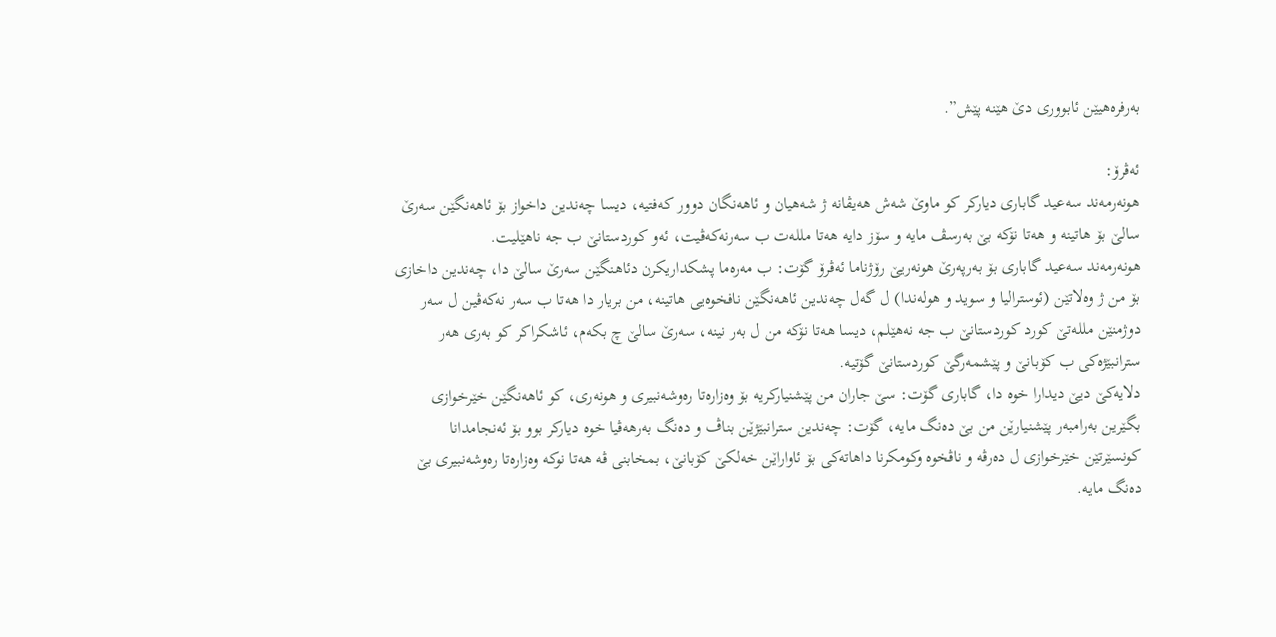به‌رفره‌هيێن ئابوورى دێ هێنه‌ پێش”.

ئەڤرۆ:
ھونەرمەند سەعید گاباری دیارکر کو ماوێ شەش ھەیڤانە ژ شەھیان و ئاھەنگان دوور کەفتیە، دیسا چەندین داخواز بۆ ئاھەنگێن سەرێ سالێ بۆ ھاتینە و ھەتا نۆکە بێ بەرسڤ مایە و سۆز دایە ھەتا مللەت ب سەرنەکەڤیت، ئەو کوردستانێ ب جە ناھێلیت.
ھونەرمەند سەعید گاباری بۆ بەرپەرێ ھونەریێ رۆژناما ئەڤرۆ گۆت: ب مەرەما پشکداریکرن دئاھنگێن سەرێ سالێ دا، چەندین داخازی بۆ من ژ وەلاتێن (ئوسترالیا و سوید و ھولەندا) ل گەل چەندین ئاھەنگێن نافخوەیی ھاتینە، من بریار دا ھەتا ب سەر نەکەڤین ل سەر دوژمنێن مللەتێ کورد کوردستانێ ب جە نەھێلم، دیسا ھەتا نۆکە من ل بەر نینە، سەرێ سالێ چ بکەم، ئاشکراکر کو بەری ھەر سترانبێژەکی ب کۆبانێ و پێشمەرگێ کوردستانێ گۆتیە.
دلایەکێ دیێ دیدارا خوە دا، گاباری گۆت: سێ جاران من پێشنیارکریە بۆ وەزارەتا رەوشەنبیری و ھونەری، کو ئاھەنگێن خێرخوازی بگێرین بەرامبەر پێشنیارێن من بێ دەنگ مایە، گۆت: چەندین سترانبێژێن بناڤ و دەنگ بەرھەڤیا خوە دیارکر بوو بۆ ئەنجامدانا کونسێرتێن خێرخوازی ل دەرڤە و ناڤخوە وکومکرنا داھاتەکی بۆ ئاواراێن خەلکێ کۆبانێ، بمخابنی ڤە ھەتا نوکە وەزارەتا رەوشەنبیری بێ دەنگ مایە.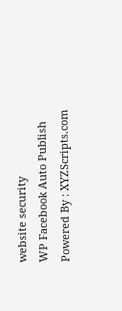website security
WP Facebook Auto Publish Powered By : XYZScripts.com